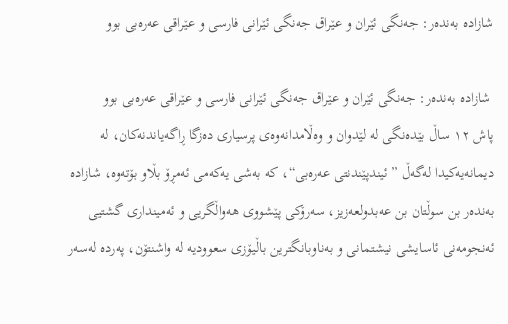شازادە بەندەر: جەنگی ئێران و عێراق جەنگی ئێرانی فارسی و عێراقی عەرەبی بوو

 شازادە بەندەر: جەنگی ئێران و عێراق جەنگی ئێرانی فارسی و عێراقی عەرەبی بوو
پاش ١٢ ساڵ بێدەنگی لە لێدوان و وەڵامدانەوەی پرسیاری دەزگا ڕاگەیاندنەکان، لە دیمانەیەکیدا لەگەڵ ” ئیندپێندنتی عەرەبی“، کە بەشی یەکەمی ئەمڕۆ بڵاو بۆتەوە، شازادە بەندەر بن سوڵتان بن عەبدولعەزیز، سەرۆکی پێشووی هەواڵگریی و ئەمینداری گشتیی ئەنجومەنی ئاسایشی نیشتمانی و بەناوبانگترین باڵیۆزی سعوودیە لە واشنتۆن، پەردە لەسەر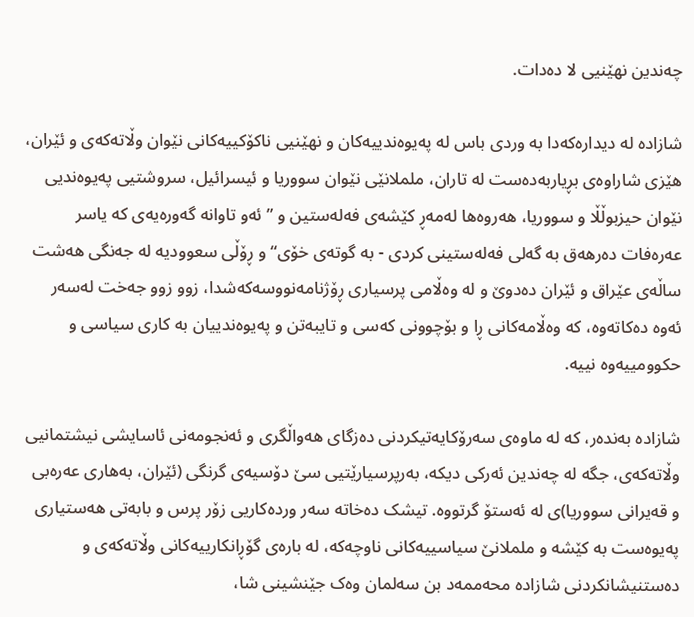چەندین نهێنیی لا دەدات.

شازادە لە دیدارەکەدا بە وردی باس لە پەیوەندییەکان و نهێنیی ناکۆکییەکانی نێوان وڵاتەکەی و ئێران، هێزی شاراوەی بڕیاربەدەست لە تاران، ململانێی نێوان سووریا و ئیسرائیل، سروشتیی پەیوەندیی نێوان حیزبوڵڵا و سووریا، هەروەها لەمەڕ کێشەی فەلەستین و ” ئەو تاوانە گەورەیەی کە یاسر عەرەفات دەرهەق بە گەلی فەلەستینی کردی - بە گوتەی خۆی“ و ڕۆڵی سعوودیە لە جەنگی هەشت ساڵەی عێراق و ئێران دەدوێ و لە وەڵامی پرسیاری ڕۆژنامەنووسەکەشدا، زوو زوو جەخت لەسەر ئەوە دەکاتەوە، کە وەڵامەکانی ڕا و بۆچوونی کەسی و تایبەتن و پەیوەندییان بە کاری سیاسی و حکوومییەوە نییە.

شازادە بەندەر، کە لە ماوەی سەرۆکایەتیکردنی دەزگای هەواڵگری و ئەنجومەنی ئاسایشی نیشتمانیی وڵاتەکەی، جگە لە چەندین ئەرکی دیکە، بەرپرسیارێتیی سێ دۆسیەی گرنگی (ئێران، بەهاری عەرەبی و قەیرانی سووریا)ی لە ئەستۆ گرتووە. تیشک دەخاتە سەر وردەکاریی زۆر پرس و بابەتی هەستیاری پەیوەست بە کێشە و ململانێ سیاسییەکانی ناوچەکە، لە بارەی گۆڕانکارییەکانی وڵاتەکەی و دەستنیشانکردنی شازادە محەممەد بن سەلمان وەک جێنشینی شا،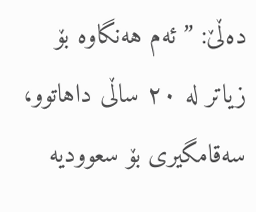دەڵێ: ” ئەم هەنگاوە بۆ زیاتر لە ٢٠ ساڵی داهاتوو، سەقامگیری بۆ سعوودیە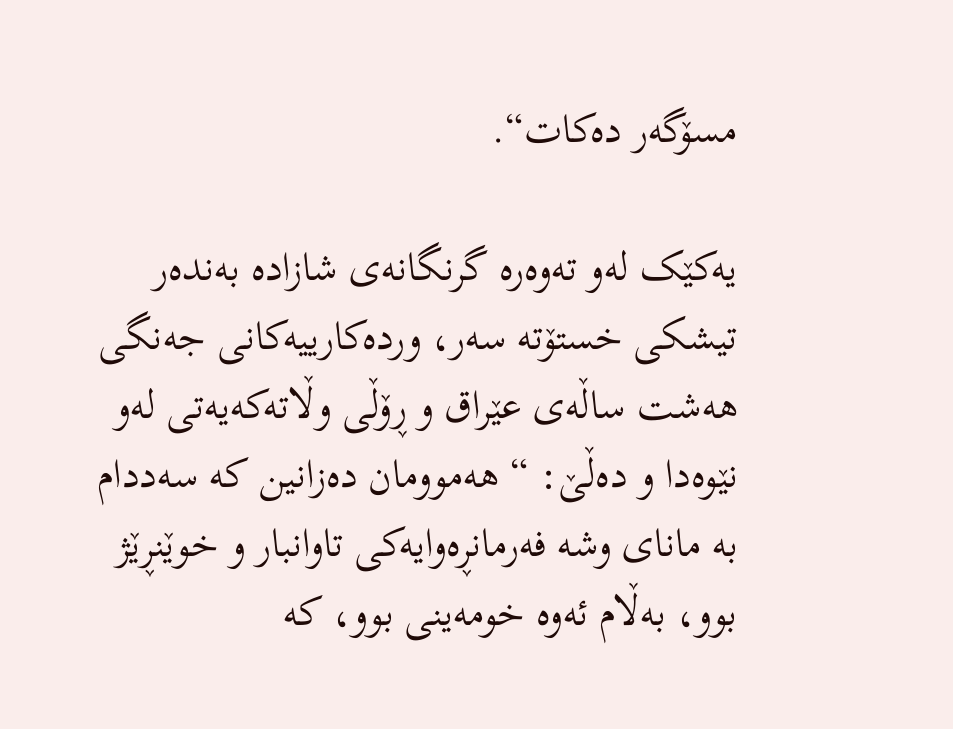مسۆگەر دەکات“.

یەکێک لەو تەوەرە گرنگانەی شازادە بەندەر تیشکی خستۆتە سەر، وردەکارییەکانی جەنگی هەشت ساڵەی عێراق و ڕۆڵی وڵاتەکەیەتی لەو نێوەدا و دەڵێ: “ هەموومان دەزانین کە سەددام بە مانای وشە فەرمانڕەوایەکی تاوانبار و خوێنڕێژ بوو، بەڵام ئەوە خومەینی بوو، کە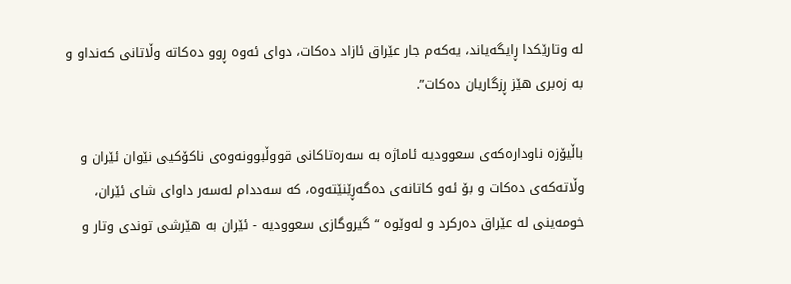لە وتارێکدا ڕایگەیاند، یەکەم جار عێراق ئازاد دەکات، دوای ئەوە ڕوو دەکاتە وڵاتانی کەنداو و بە زەبری هێز ڕزگاریان دەکات”.

باڵیۆزە ناودارەکەی سعوودیە ئاماژە بە سەرەتاکانی قووڵبوونەوەی ناکۆکیی نێوان ئێران و وڵاتەکەی دەکات و بۆ ئەو کاتانەی دەگەڕێنێتەوە، کە سەددام لەسەر داوای شای ئێران، خومەینی لە عێراق دەرکرد و لەوێوە “ گیروگازی سعوودیە - ئێران بە هێرشی توندی وتار و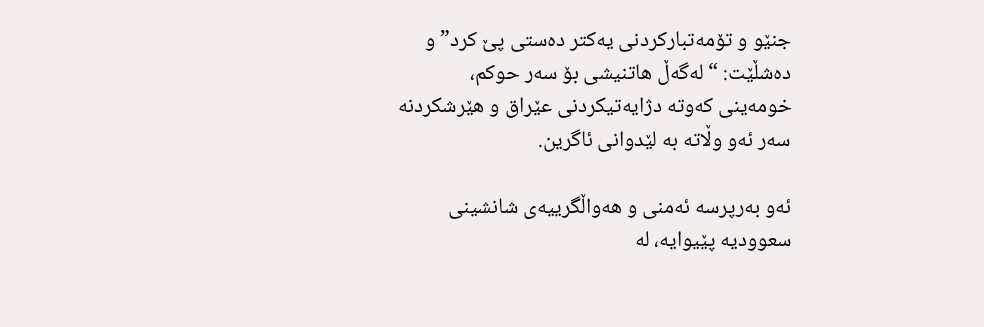جنێو و تۆمەتبارکردنی یەکتر دەستی پێ کرد” و دەشڵێت: “ لەگەڵ هاتنیشی بۆ سەر حوکم، خومەینی کەوتە دژایەتیکردنی عێراق و هێرشکردنە سەر ئەو وڵاتە بە لێدوانی ئاگرین.

ئەو بەرپرسە ئەمنی و هەواڵگرییەی شانشینی سعوودیە پێیوایە، لە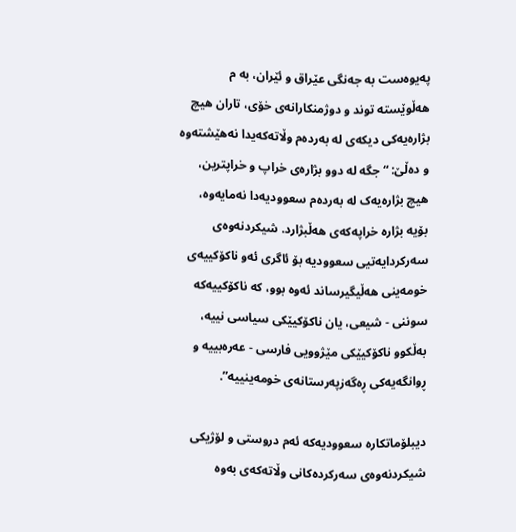پەیوەست بە جەنگی عێراق و ئێران، بە م هەڵوێستە توند و دوژمنکارانەی خۆی، تاران هیچ بژارەیەکی دیکەی لە بەردەم وڵاتەکەیدا نەهێشتەوە و دەڵێ: “ جگە لە دوو بژارەی خراپ و خراپترین، هیچ بژارەیەک لە بەردەم سعوودیەدا نەمایەوە، بۆیە بژارە خراپەکەی هەڵبژارد. شیکردنەوەی سەرکردایەتیی سعوودیە بۆ ئاگری ئەو ناکۆکییەی خومەینی هەڵیگیرساند ئەوە بوو، کە ناکۆکییەکە سوننی - شیعی، یان ناکۆکیێکی سیاسی نییە، بەڵکوو ناکۆکیێکی مێژوویی فارسی - عەرەبییە و ڕوانگەیەکی ڕەگەزپەرستانەی خومەینییە”.

دیبلۆماتکارە سعوودیەکە ئەم دروستی و لۆژیکی شیکردنەوەی سەرکردەکانی وڵاتەکەی بەوە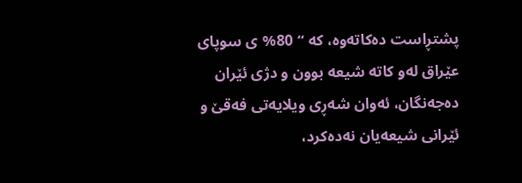پشتڕاست دەکاتەوە، کە “ 80% ی سوپای عێراق لەو کاتە شیعە بوون و دژی ئێران دەجەنگان، ئەوان شەڕی ویلایەتی فەقێ و ئێرانی شیعەیان نەدەکرد،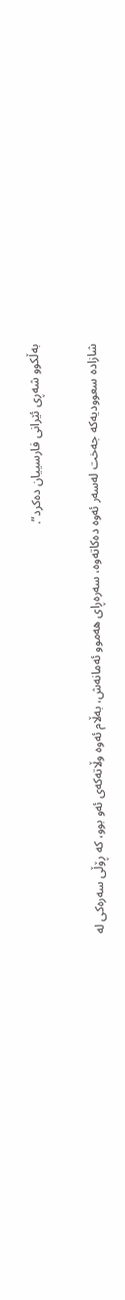بەڵکوو شەڕی ئێرانی فارسییان دەکرد”.

شازادە سعوودیەکە جەخت لەسەر ئەوە دەکاتەوە، سەرەڕای هەموو ئەمانەش، بەڵام ئەوە وڵاتەکەی ئەو بوو، کە ڕۆڵی سەرەکی لە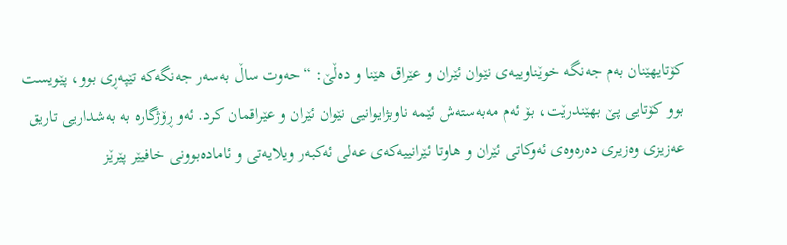کۆتایهێنان بەم جەنگە خوێناوییەی نێوان ئێران و عێراق هێنا و دەڵێ: “حەوت ساڵ بەسەر جەنگەکە تێپەڕی بوو، پێویست بوو کۆتایی پێ بهێندرێت، بۆ ئەم مەبەستەش ئێمە ناوبژایوانیی نێوان ئێران و عێراقمان کرد. ئەو ڕۆژگارە بە بەشداریی تاریق عەزیزی وەزیری دەرەوەی ئەوکاتی ئێران و هاوتا ئێرانییەکەی عەلی ئەکبەر ویلایەتی و ئامادەبوونی خافیێر پێرێز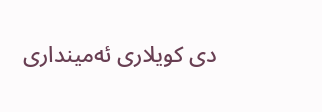دی کویلاری ئەمینداری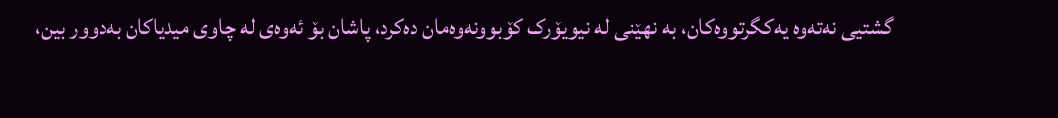گشتیی نەتەوە یەکگرتووەکان، بە نهێنی لە نیویۆرک کۆبوونەوەمان دەکرد، پاشان بۆ ئەوەی لە چاوی میدیاکان بەدوور بین،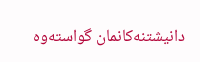دانیشتنەکانمان گواستەوە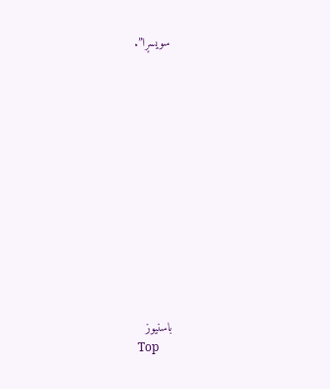سویسڕا”.













باسنيوز
Top